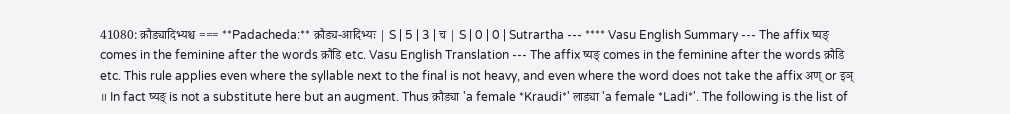41080: क्रौड्यादिभ्यश्च === **Padacheda:** क्रौड्य-आदिभ्यः | S | 5 | 3 | च | S | 0 | 0 | Sutrartha --- **** Vasu English Summary --- The affix ष्यङ् comes in the feminine after the words क्रौडि etc. Vasu English Translation --- The affix ष्यङ् comes in the feminine after the words क्रौडि etc. This rule applies even where the syllable next to the final is not heavy, and even where the word does not take the affix अण् or इञ् ॥ In fact ष्यङ् is not a substitute here but an augment. Thus क्रौड्या 'a female *Kraudi*' लाड्या 'a female *Ladi*'. The following is the list of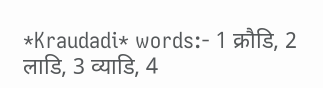*Kraudadi* words:- 1 क्रौडि, 2 लाडि, 3 व्याडि, 4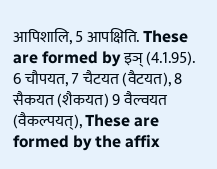आपिशालि, 5 आपक्षिति. These are formed by इञ् (4.1.95). 6 चौपयत, 7 चैटयत (वैटयत), 8 सैकयत (शैकयत) 9 वैल्वयत (वैकल्पयत्), These are formed by the affix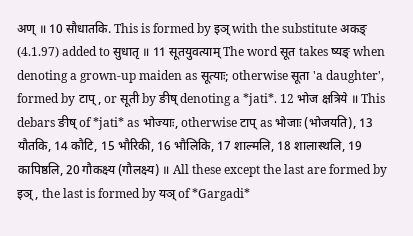अण् ॥ 10 सौधातकि. This is formed by इञ् with the substitute अकङ् (4.1.97) added to सुधातृ ॥ 11 सूतयुवत्याम् The word सूत takes ष्यङ् when denoting a grown-up maiden as सूत्याः; otherwise सूता 'a daughter', formed by टाप्, or सूती by ङीष् denoting a *jati*. 12 भोज क्षत्रिये ॥ This debars ङीष् of *jati* as भोज्याः, otherwise टाप् as भोजाः (भोजयति), 13 यौतकि, 14 कौटि, 15 भौरिकी, 16 भौलिकि, 17 शाल्मलि, 18 शालास्थलि, 19 कापिष्ठलि, 20 गौकक्ष्य (गौलक्ष्य) ॥ All these except the last are formed by इञ्, the last is formed by यञ् of *Gargadi*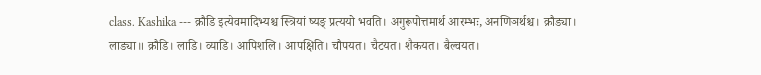class. Kashika --- क्रौडि इत्येवमादिभ्यश्च स्त्रियां ष्यङ् प्रत्ययो भवति। अगुरूपोत्तमार्थ आरम्भः, अनणिञर्थश्च। क्रौड्या। लाड्या॥ क्रौडि। लाडि। व्याडि। आपिशलि। आपक्षिति। चौपयत। चैटयत। शैकयत। बैल्वयत।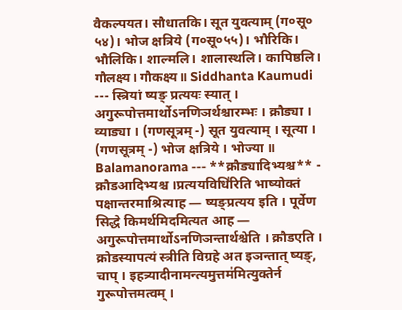वैकल्पयत। सौधातकि। सूत युवत्याम् (ग०सू० ५४)। भोज क्षत्रिये (ग०सू०५५)। भौरिकि। भौलिकि। शाल्मलि। शालास्थलि। कापिष्ठलि। गौलक्ष्य। गौकक्ष्य॥ Siddhanta Kaumudi --- स्त्रियां ष्यङ् प्रत्ययः स्यात् । अगुरूपोत्तमार्थोऽनणिञर्थश्चारम्भः । क्रौड्या । व्याड्या । (गणसूत्रम् -) सूत युवत्याम् । सूत्या । (गणसूत्रम् -) भोज क्षत्रिये । भोज्या ॥ Balamanorama --- **क्रौड्यादिभ्यश्च** - क्रौडआदिभ्यश्च ।प्रत्ययविधि॑रिति भाष्योक्तं पक्षान्तरमाश्रित्याह — ष्यङ्प्रत्यय इति । पूर्वेण सिद्धे किमर्थमिदमित्यत आह — अगुरूपोत्तमार्थोऽनणिञन्तार्थश्चेति । क्रौडएति । क्रोडस्यापत्यं स्त्रीति विग्रहे अत इञन्तात् ष्यङ्, चाप् । इहत्र्यादीनामन्त्यमुत्तम॑मित्युक्तेर्न गुरूपोत्तमत्वम् ।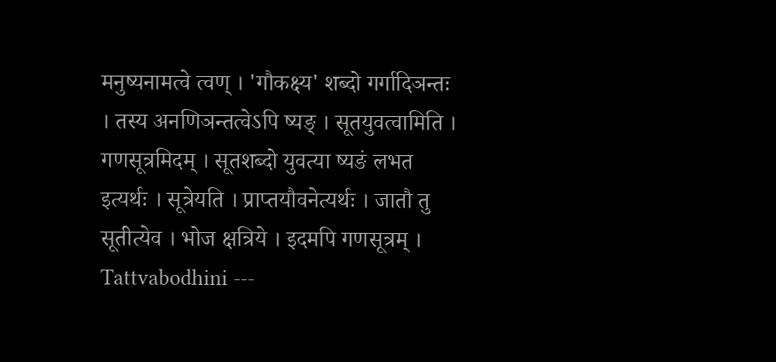मनुष्यनामत्वे त्वण् । 'गौकक्ष्य' शब्दो गर्गादिञन्तः । तस्य अनणिञन्तत्वेऽपि ष्यङ् । सूतयुवत्वामिति । गणसूत्रमिदम् । सूतशब्दो युवत्या ष्यङं लभत इत्यर्थः । सूत्रेयति । प्राप्तयौवनेत्यर्थः । जातौ तु सूतीत्येव । भोज क्षत्रिये । इदमपि गणसूत्रम् । Tattvabodhini ---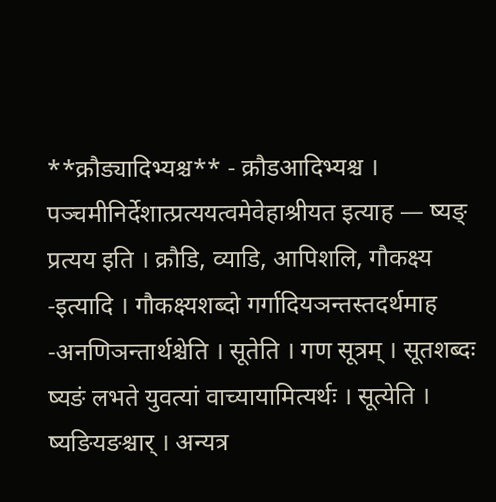**क्रौड्यादिभ्यश्च** - क्रौडआदिभ्यश्च । पञ्चमीनिर्देशात्प्रत्ययत्वमेवेहाश्रीयत इत्याह — ष्यङ् प्रत्यय इति । क्रौडि, व्याडि, आपिशलि, गौकक्ष्य -इत्यादि । गौकक्ष्यशब्दो गर्गादियञन्तस्तदर्थमाह -अनणिञन्तार्थश्चेति । सूतेति । गण सूत्रम् । सूतशब्दः ष्यङं लभते युवत्यां वाच्यायामित्यर्थः । सूत्येति । ष्यङियङश्चार् । अन्यत्र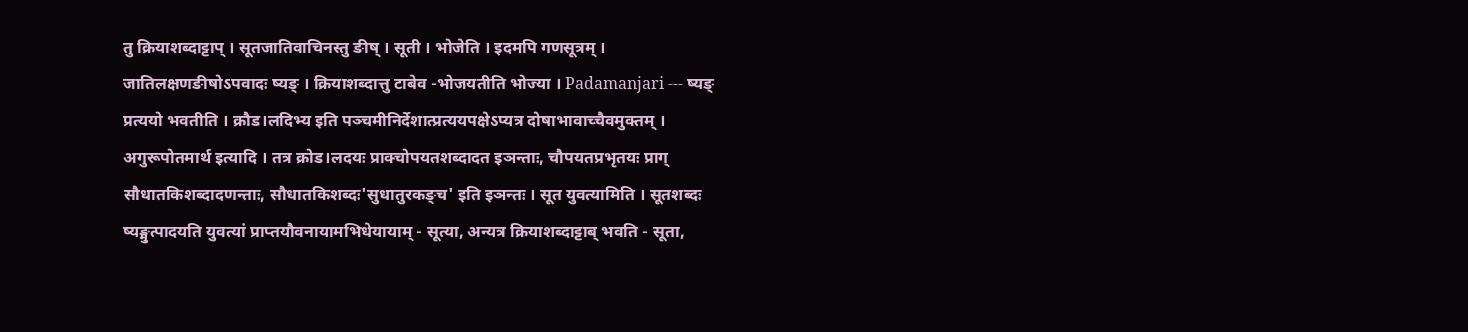तु क्रियाशब्दाट्टाप् । सूतजातिवाचिनस्तु ङीष् । सूती । भोजेति । इदमपि गणसूत्रम् । जातिलक्षणङीषोऽपवादः ष्यङ् । क्रियाशब्दात्तु टाबेव -भोजयतीति भोज्या । Padamanjari --- ष्यङ् प्रत्ययो भवतीति । क्रौड।लदिभ्य इति पञ्चमीनिर्देशात्प्रत्ययपक्षेऽप्यत्र दोषाभावाच्चैवमुक्तम् । अगुरूपोतमार्थ इत्यादि । तत्र क्रोड।लदयः प्राक्चोपयतशब्दादत इञन्ताः, चौपयतप्रभृतयः प्राग् सौधातकिशब्दादणन्ताः, सौधातकिशब्दः'सुधातुरकङ्च' इति इञन्तः । सूत युवत्यामिति । सूतशब्दः ष्यङ्मुत्पादयति युवत्यां प्राप्तयौवनायामभिधेयायाम् - सूत्या, अन्यत्र क्रियाशब्दाट्टाब् भवति - सूता,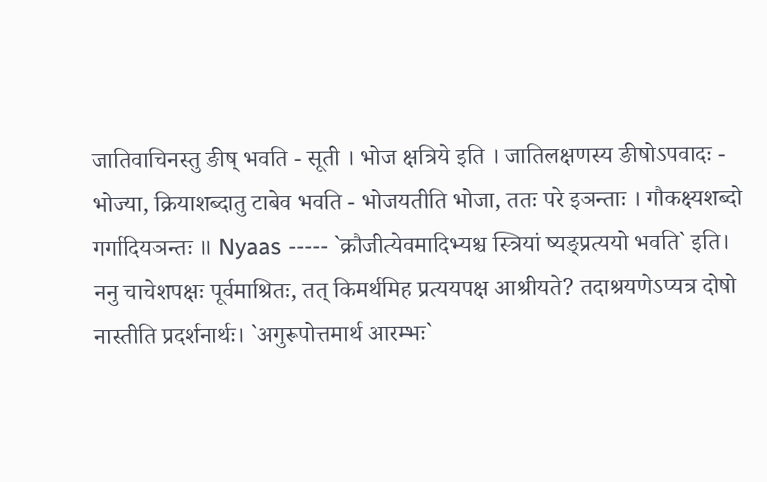जातिवाचिनस्तु ङीष् भवति - सूती । भोज क्षत्रिये इति । जातिलक्षणस्य ङीषोऽपवादः - भोज्या, क्रियाशब्दातु टाबेव भवति - भोजयतीति भोजा, ततः परे इञन्ताः । गौकक्ष्यशब्दो गर्गादियञन्तः ॥ Nyaas ----- `क्रौजीत्येवमादिभ्यश्च स्त्रियां ष्यङ्प्रत्ययो भवति` इति। ननु चाचेशपक्षः पूर्वमाश्रितः, तत् किमर्थमिह प्रत्ययपक्ष आश्रीयते? तदाश्रयणेऽप्यत्र दोषो नास्तीति प्रदर्शनार्थः। `अगुरूपोत्तमार्थ आरम्भः`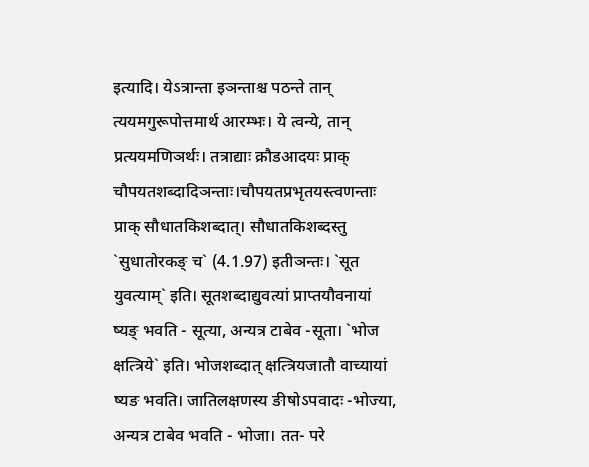इत्यादि। येऽत्रान्ता इञन्ताश्च पठन्ते तान् त्ययमगुरूपोत्तमार्थ आरम्भः। ये त्वन्ये, तान् प्रत्ययमणिञर्थः। तत्राद्याः क्रौडआदयः प्राक् चौपयतशब्दादिञन्ताः।चौपयतप्रभृतयस्त्वणन्ताः प्राक् सौधातकिशब्दात्। सौधातकिशब्दस्तु `सुधातोरकङ् च` (4.1.97) इतीञन्तः। `सूत युवत्याम्` इति। सूतशब्दाद्युवत्यां प्राप्तयौवनायां ष्यङ् भवति - सूत्या, अन्यत्र टाबेव -सूता। `भोज क्षत्त्रिये` इति। भोजशब्दात् क्षत्त्रियजातौ वाच्यायां ष्यङ भवति। जातिलक्षणस्य ङीषोऽपवादः -भोज्या, अन्यत्र टाबेव भवति - भोजा। तत- परे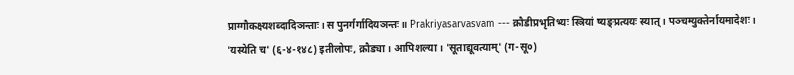प्राग्गौकक्ष्यशब्दादिञन्ताः। स पुनर्गर्गादियञन्तः॥ Prakriyasarvasvam --- क्रौडीप्रभृतिभ्यः स्त्रियां ष्यङ्प्रत्ययः स्यात् । पञ्चम्युक्तेर्नायमादेशः । 'यस्येति च' (६-४-१४८) इतीलोपः, क्रौड्या । आपिशल्या । 'सूताद्यूवत्याम्' (ग-सू०)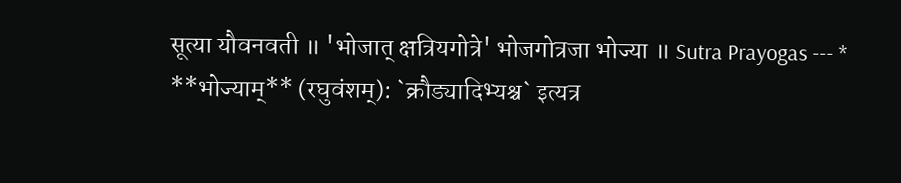सूत्या यौवनवती ॥ 'भोजात् क्षत्रियगोत्रे' भोजगोत्रजा भोज्या ॥ Sutra Prayogas --- * **भोज्याम्** (रघुवंशम्): `क्रौड्यादिभ्यश्च` इत्यत्र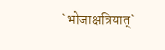`भोजाक्षत्रियात्`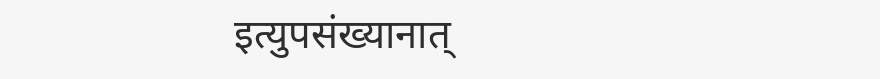इत्युपसंख्यानात्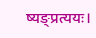ष्यङ्प्रत्ययः।